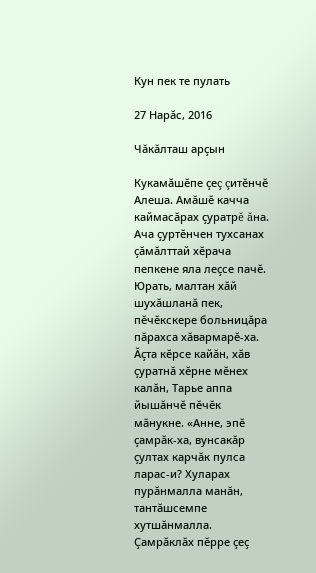Кун пек те пулать

27 Нарăс, 2016

Чăкăлташ арçын

Кукамăшĕпе çеç çитĕнчĕ Алеша. Амăшĕ качча каймасăрах çуратрĕ ăна. Ача çуртĕнчен тухсанах çăмăлттай хĕрача пепкене яла леçсе пачĕ. Юрать, малтан хăй шухăшланă пек, пĕчĕкскере больницăра пăрахса хăвармарĕ-ха. Ăçта кĕрсе кайăн, хăв çуратнă хĕрне мĕнех калăн, Тарье аппа йышăнчĕ пĕчĕк мăнукне. «Анне, эпĕ çамрăк-ха, вунсакăр çултах карчăк пулса ларас-и? Хуларах пурăнмалла манăн, тантăшсемпе хутшăнмалла. Çамрăклăх пĕрре çеç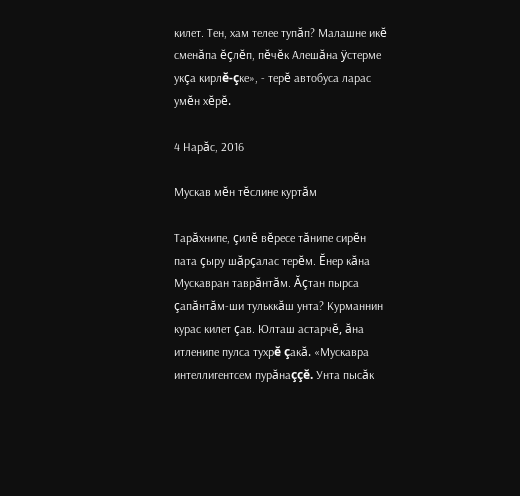килет. Тен, хам телее тупăп? Малашне икĕ сменăпа ĕçлĕп, пĕчĕк Алешăна ÿстерме укçа кирлĕ-çке», - терĕ автобуса ларас умĕн хĕрĕ.

4 Нарăс, 2016

Мускав мĕн тĕслине куртăм

Тарăхнипе, çилĕ вĕресе тăнипе сирĕн пата çыру шăрçалас терĕм. Ĕнер кăна Мускавран таврăнтăм. Ăçтан пырса çапăнтăм-ши тульккăш унта? Курманнин курас килет çав. Юлташ астарчĕ, ăна итленипе пулса тухрĕ çакă. «Мускавра интеллигентсем пурăнаççĕ. Унта пысăк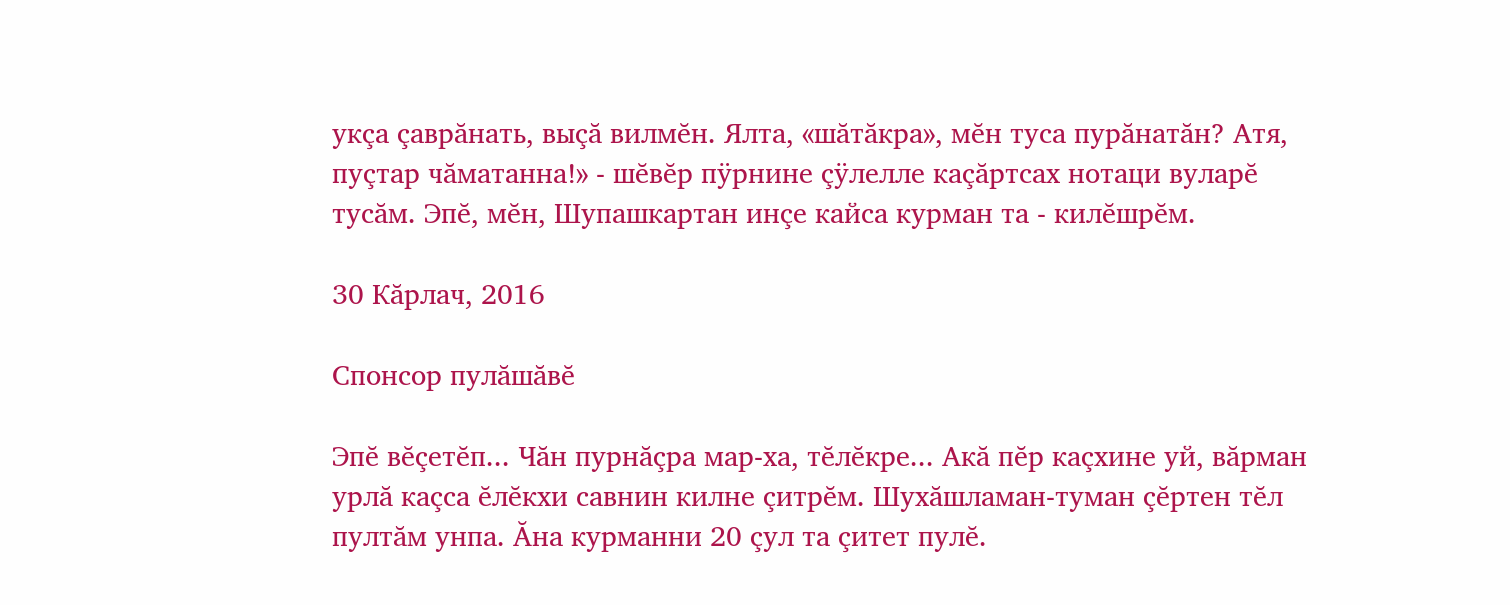укçа çаврăнать, выçă вилмĕн. Ялта, «шăтăкра», мĕн туса пурăнатăн? Атя, пуçтар чăматанна!» - шĕвĕр пÿрнине çÿлелле каçăртсах нотаци вуларĕ тусăм. Эпĕ, мĕн, Шупашкартан инçе кайса курман та - килĕшрĕм.

30 Кăрлач, 2016

Спонсор пулăшăвĕ

Эпĕ вĕçетĕп... Чăн пурнăçра мар-ха, тĕлĕкре... Акă пĕр каçхине уй, вăрман урлă каçса ĕлĕкхи савнин килне çитрĕм. Шухăшламан-туман çĕртен тĕл пултăм унпа. Ăна курманни 20 çул та çитет пулĕ.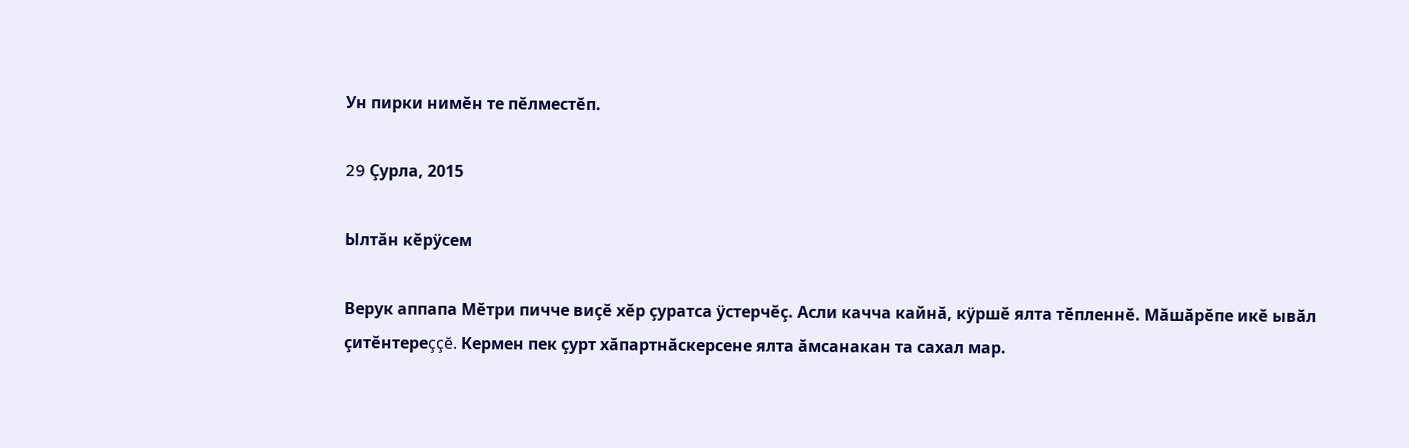Ун пирки нимĕн те пĕлместĕп.

29 Çурла, 2015

Ылтăн кĕрÿсем

Верук аппапа Мĕтри пичче виçĕ хĕр çуратса ÿстерчĕç. Асли качча кайнă, кÿршĕ ялта тĕпленнĕ. Мăшăрĕпе икĕ ывăл çитĕнтереççĕ. Кермен пек çурт хăпартнăскерсене ялта ăмсанакан та сахал мар.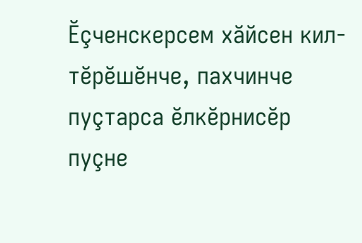Ĕçченскерсем хăйсен кил-тĕрĕшĕнче, пахчинче пуçтарса ĕлкĕрнисĕр пуçне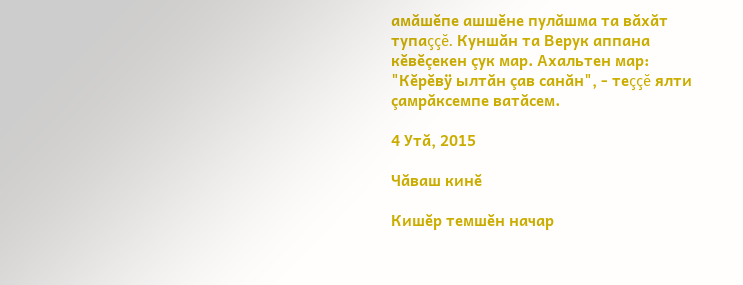амăшĕпе ашшĕне пулăшма та вăхăт тупаççĕ. Куншăн та Верук аппана кĕвĕçекен çук мар. Ахальтен мар: "Кĕрĕвÿ ылтăн çав санăн", - теççĕ ялти çамрăксемпе ватăсем.

4 Утă, 2015

Чăваш кинĕ

Кишĕр темшĕн начар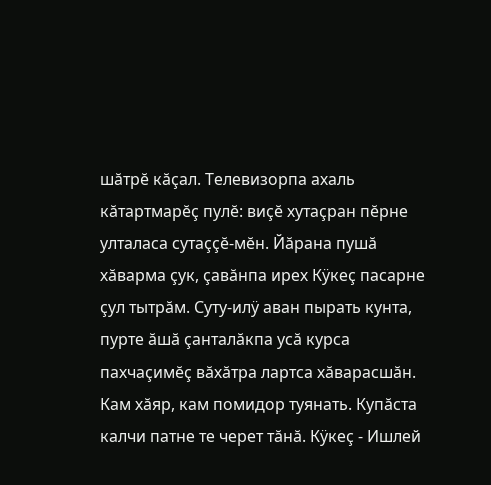шăтрĕ кăçал. Телевизорпа ахаль кăтартмарĕç пулĕ: виçĕ хутаçран пĕрне улталаса сутаççĕ-мĕн. Йăрана пушă хăварма çук, çавăнпа ирех Кÿкеç пасарне çул тытрăм. Суту-илÿ аван пырать кунта, пурте ăшă çанталăкпа усă курса пахчаçимĕç вăхăтра лартса хăварасшăн. Кам хăяр, кам помидор туянать. Купăста калчи патне те черет тăнă. Кÿкеç - Ишлей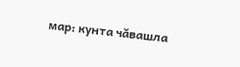мар: кунта чăвашла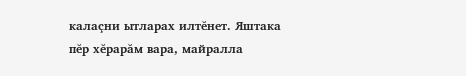калаçни ытларах илтĕнет. Яштака пĕр хĕрарăм вара, майралла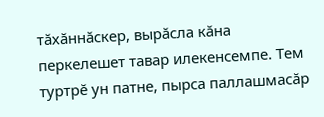тăхăннăскер, вырăсла кăна перкелешет тавар илекенсемпе. Тем туртрĕ ун патне, пырса паллашмасăр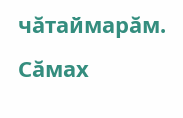чăтаймарăм. Сăмах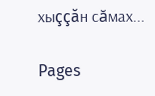хыççăн сăмах...

Pages